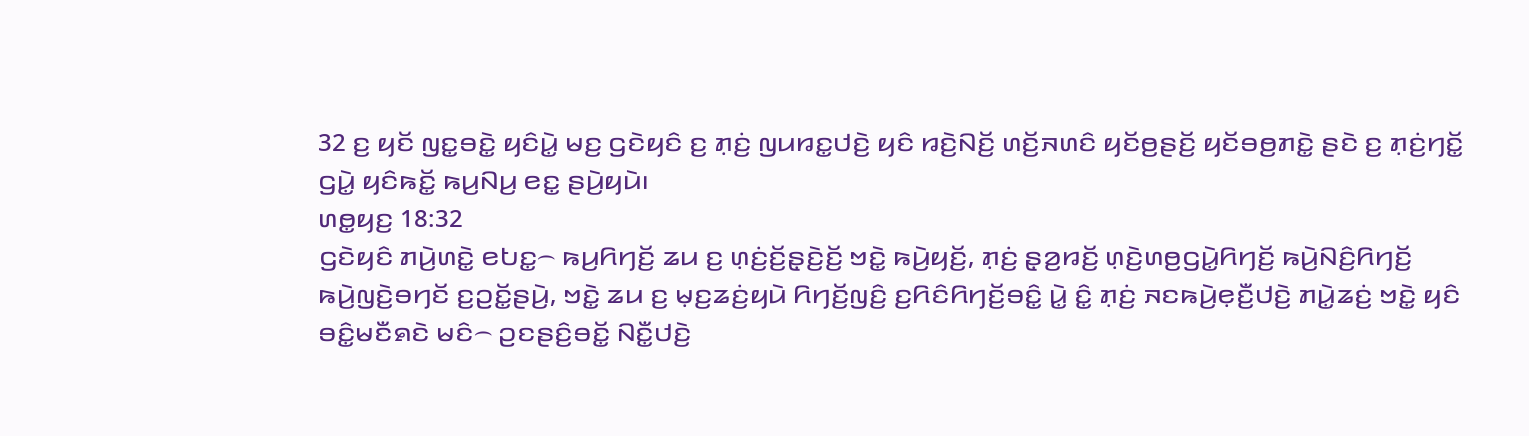32 ꤢ꤬ ꤟꤢꤩ ꤜꤢ꤭ꤋꤢꤧ꤭ ꤟꤢꤨꤣꤧ꤭ ꤗꤢ꤬ ꤞꤢꤧꤟꤢꤨ ꤢ꤬ ꤊ꤫ꤢꤦ꤬ ꤜꤣꤙꤢ꤭ꤓꤢꤧ꤬ ꤟꤢꤨ ꤙꤢꤧ꤬ꤡꤢꤩ꤬ ꤛꤢꤩ꤬ꤏꤛꤢꤨ ꤟꤢꤩꤥ꤬ꤔꤢꤩ꤬ ꤟꤢꤩꤋꤥ꤬ꤊꤢꤧ꤭ ꤔꤢꤧ ꤢ꤬ ꤊ꤫ꤢꤦ꤬ꤚꤢꤩ꤭ ꤞꤣꤧ꤭ ꤟꤢꤨꤒꤢꤩ꤭ ꤒꤣ꤬ꤡꤣ꤬ ꤕꤢ꤭ ꤔꤣꤧ꤬ꤟꤣꤧ꤯
ꤛꤥ꤭ꤟꤢ꤬ 18:32
ꤞꤢꤧꤟꤢꤨ ꤊꤣꤧ꤬ꤛꤢꤧ꤭ ꤕꤝꤢ꤭꤮ ꤒꤣ꤬ꤖꤚꤢꤩ꤬ ꤘꤣ ꤢ꤬ ꤛ꤫ꤢꤦ꤬ꤢꤩ꤬ꤔ꤫ꤢꤧ꤬ꤢꤩ꤬ ꤠꤢꤧ꤭ ꤒꤣꤧ꤬ꤟꤢꤩ꤬, ꤊ꤫ꤢꤦ꤬ ꤔ꤫ꤤ꤬ꤙꤢꤩ꤬ ꤛ꤫ꤢꤧ꤬ꤛꤥ꤬ꤞꤣꤧ꤭ꤖꤚꤢꤩ꤬ ꤒꤣꤧ꤬ꤡꤢꤨ꤬ꤖꤚꤢꤩ꤬ ꤒꤣꤧ꤬ꤜꤢꤧ꤬ꤋꤚꤢꤩ ꤢ꤬ꤑꤢꤩ꤭ꤔꤣꤧ꤬, ꤠꤢꤧ꤭ ꤘꤣ ꤢ꤬ ꤗ꤫ꤢ꤬ꤘꤢꤦ꤬ꤟꤣꤧ ꤖꤚꤢꤩ꤬ꤜꤢꤨ꤬ ꤢ꤬ꤖꤢꤨꤖꤚꤢꤩ꤬ꤋꤢꤨ꤭ ꤣꤧ꤭ ꤢꤨ꤭ ꤊ꤫ꤢꤦ꤬ ꤏꤢꤒꤣꤧ꤬ꤕ꤫ꤢꤪ꤬ꤓꤢꤧ꤬ ꤊꤣꤧ꤭ꤘꤢꤦ꤬ ꤠꤢꤧ꤭ ꤟꤢꤨ ꤋꤢꤨ꤭ꤗꤢꤪꤎꤢꤧ ꤗꤢꤨ꤮ ꤑꤢꤔꤢꤨ꤬ꤋꤢꤩ꤭ ꤡꤢꤪ꤭ꤓꤢꤧ꤬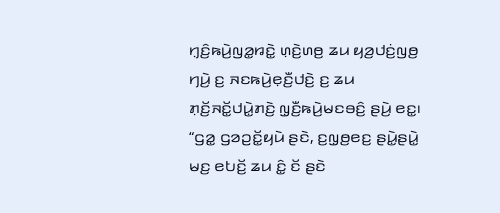ꤚ꤫ꤢꤨ꤬ꤒꤣꤧ꤬ꤜꤤ꤭ꤙꤢꤧ꤭ ꤛ꤫ꤢꤧ꤬ꤛꤥ꤬ ꤘꤣ ꤟꤤ꤬ꤓꤢꤦ꤬ꤜꤥ꤬ ꤚꤣꤧ꤬ ꤢ꤬ ꤏꤢꤒꤣꤧ꤬ꤕ꤫ꤢꤪ꤬ꤓꤢꤧ꤬ ꤢ꤬ ꤘꤣ ꤊ꤫ꤢꤩ꤬ꤏꤢꤩ꤭ꤓꤣꤧ꤭ꤊꤢꤧ꤬ ꤜ꤫ꤢꤪ꤬ꤒꤣꤧ꤬ꤗꤢꤋꤢꤨ꤬ ꤔꤣꤧ꤬ ꤕꤢ꤭꤯
“ꤞꤤ꤭ ꤞꤤꤑꤢꤩ꤭ꤟꤣꤧ ꤔꤢꤧ, ꤢ꤬ꤜ꤫ꤥ꤬ꤕꤢ꤬ ꤔꤣꤧ꤭ꤔꤣꤧ꤭ ꤗꤢ꤬ ꤕꤝꤢꤩ꤬ ꤘꤣ ꤢꤨ꤭ ꤢꤩ ꤔꤢꤧ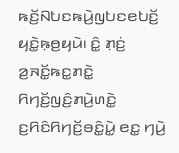ꤒꤢꤩ꤬ꤡꤝꤢꤒꤣꤧ꤬ꤜꤝꤢꤕꤝꤢꤩ꤬ ꤟꤢꤧ꤭ꤒ꤫ꤥ꤬ꤟꤣꤧ꤯ ꤢꤨ꤭ ꤊ꤫ꤢꤦ꤬ ꤤ꤬ꤏꤢꤩ꤭ꤒꤢ꤭ꤊꤢꤧ꤭ ꤖꤚꤢꤩ꤬ꤜꤢꤨ꤬ꤊꤣꤧ꤬ꤛꤢꤧ꤭ ꤢ꤬ꤖꤢꤨꤖꤚꤢꤩ꤬ꤋꤢꤨ꤭ꤣꤧ꤭ ꤕꤢ꤭ ꤚꤣꤧ꤬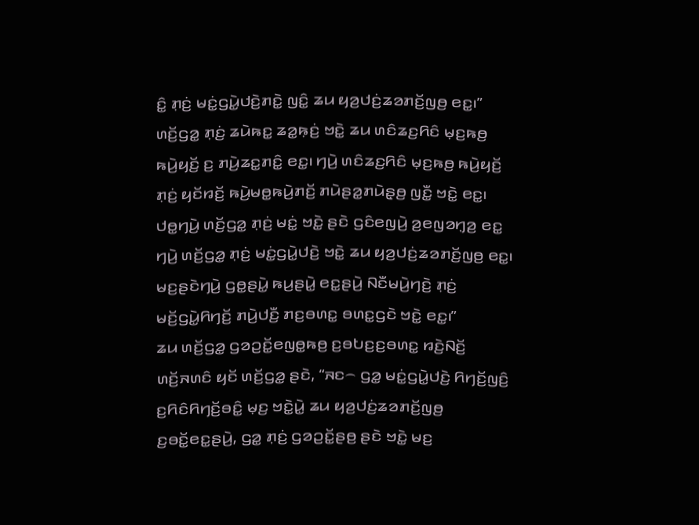ꤢꤨ꤭ ꤊ꤫ꤢꤦ꤬ ꤗꤢꤦ꤭ꤞꤣꤧ꤭ꤓꤢꤧ꤬ꤊꤢꤧ꤭ ꤜꤢꤨ꤭ ꤘꤣ ꤟꤤ꤬ꤓꤢꤦ꤬ꤘꤤꤊꤢꤩ꤬ꤜꤥ꤬ ꤕꤢ꤭꤯”
ꤛꤢꤩ꤬ꤞꤤ꤭ ꤊ꤫ꤢꤦ꤬ ꤘꤣꤧꤒꤢ꤭ ꤘꤤ꤭ꤒ꤫ꤢꤦ꤬ ꤠꤢꤧ꤭ ꤘꤣ ꤛꤢꤨꤘꤢ꤬ꤖꤢꤨ ꤗ꤫ꤢ꤬ꤒꤥ꤬ ꤒꤣꤧ꤬ꤟꤢꤩ꤬ ꤢ꤬ ꤊꤣꤧ꤬ꤘꤢ꤭ꤊꤢꤨ꤭ ꤕꤢ꤭꤯ ꤚꤣꤧ꤬ ꤛꤢꤨꤘꤢ꤬ꤖꤢꤨ ꤗ꤫ꤢ꤬ꤒꤥ꤬ ꤒꤣꤧ꤬ꤟꤢꤩ꤬ ꤊ꤫ꤢꤦ꤬ ꤟꤢꤩꤙꤢꤩ꤬ ꤒꤣꤧ꤬ꤗꤥ꤭ꤒꤣꤧ꤬ꤊꤢꤩ꤬ ꤊꤣꤧꤔꤤ꤭ꤊꤣꤧꤔ꤫ꤥ꤬ ꤜꤢꤪ꤭ ꤠꤢꤧ꤭ ꤕꤢ꤭꤯ ꤓꤥ꤭ꤚꤣꤧ꤬ ꤛꤢꤩ꤬ꤞꤤ꤭ ꤊ꤫ꤢꤦ꤬ ꤗꤢꤦ꤭ ꤠꤢꤧ꤭ ꤔꤢꤧ ꤞꤢꤨꤕꤜꤣꤧ꤬ ꤤ꤬ꤕꤜꤤꤚ꤫ꤤ꤬ ꤕꤢ꤭ ꤚꤣꤧ꤬ ꤛꤢꤩ꤬ꤞꤤ꤭ ꤊ꤫ꤢꤦ꤬ ꤗꤢꤦ꤭ꤞꤣꤧ꤭ꤓꤢꤧ꤬ ꤠꤢꤧ꤭ ꤘꤣ ꤟꤤ꤬ꤓꤢꤦ꤬ꤘꤤꤊꤢꤩ꤬ꤜꤥ꤬ ꤕꤢ꤭꤯ ꤗꤢ꤬ꤔꤢꤧꤚꤣꤧ꤬ ꤞꤥ꤭ꤔꤣꤧ꤭ ꤒꤣ꤬ꤔꤣꤧ꤭ ꤕꤢ꤭ꤔꤣꤧ꤬ ꤡꤢꤪꤗꤣꤧ꤬ꤚꤢꤧ꤬ ꤊ꤫ꤢꤦ꤬ ꤗꤢꤩ꤬ꤞꤣꤧ꤭ꤖꤚꤢꤩ꤬ ꤊꤣꤧ꤬ꤓꤢꤪ꤬ ꤊꤢ꤬ꤋꤛꤢ꤭ ꤋꤛꤢ꤭ꤞꤢꤧ ꤠꤢꤧ꤭ ꤕꤢ꤭꤯”
ꤘꤣ ꤛꤢꤩ꤬ꤞꤤ꤭ ꤞꤤꤑꤢꤩ꤭ꤕꤜꤥ꤭ꤒꤥ꤬ ꤢ꤬ꤋꤝꤢ꤬ꤢ꤬ꤋꤛꤢ꤭ ꤙꤢꤧ꤬ꤡꤢꤩ꤬ ꤛꤢꤩ꤬ꤏꤛꤢꤨ ꤟꤢꤩ ꤛꤢꤩ꤬ꤞꤤ꤭ ꤔꤢꤧ, “ꤏꤢ꤮ ꤞꤤ꤭ ꤗꤢꤦ꤭ꤞꤣꤧ꤭ꤓꤢꤧ꤬ ꤖꤚꤢꤩ꤬ꤜꤢꤨ꤬ ꤢ꤬ꤖꤢꤨꤖꤚꤢꤩ꤬ꤋꤢꤨ꤭ ꤗ꤫ꤢ꤬ ꤠꤢꤧ꤭ꤣꤧ꤭ ꤘꤣ ꤟꤤ꤬ꤓꤢꤦ꤬ꤘꤤꤊꤢꤩ꤬ꤜꤥ꤬ ꤢ꤬ꤋꤢꤩ꤭ꤕꤢ꤭ꤔꤣꤧ꤬, ꤞꤤ꤭ ꤊ꤫ꤢꤦ꤬ ꤞꤤꤑꤢꤩ꤭ꤔꤥ꤬ ꤔꤢꤧ ꤠꤢꤧ꤭ ꤗꤢ꤬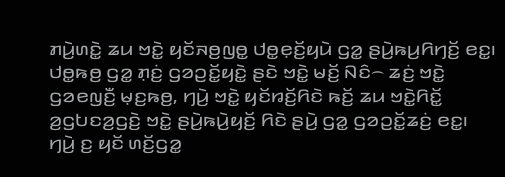ꤊꤣꤧ꤬ꤛꤢꤧ꤭ ꤘꤣ ꤠꤢꤧ꤭ ꤟꤢꤩꤏꤥ꤬ꤜꤥ꤭ ꤓꤥ꤭ꤕ꤫ꤢꤩ꤬ꤟꤣꤧ ꤞꤤ꤭ ꤔꤣꤧ꤬ꤒꤣ꤬ꤖꤚꤢꤩ꤬ ꤕꤢ꤭꤯ ꤓꤥ꤭ꤒꤥ꤬ ꤞꤤ꤭ ꤊ꤫ꤢꤦ꤬ ꤞꤤꤑꤢꤩ꤭ꤟꤢꤧ꤭ ꤔꤢꤧ ꤠꤢꤧ꤭ ꤗꤢꤩ꤬ ꤡꤢꤨ꤮ ꤘꤢꤦ꤬ ꤠꤢꤧ꤭ ꤞꤤꤕꤜꤢꤪ꤬ ꤗ꤫ꤢ꤬ꤒꤥ꤬, ꤚꤣꤧ꤬ ꤠꤢꤧ꤭ ꤟꤢꤩꤙꤢꤩ꤬ꤖꤢꤧ ꤒꤢꤩ꤬ ꤘꤣ ꤠꤢꤧ꤭ꤖꤢꤩ꤭ ꤤ꤬ꤞꤝꤢꤤ꤬ꤞꤢꤧ꤬ ꤠꤢꤧ꤭ ꤔꤣꤧ꤬ꤒꤣꤧ꤬ꤟꤢꤩ꤬ ꤖꤢꤧ ꤔꤣꤧ꤬ ꤞꤤ꤭ ꤞꤤꤑꤢꤩ꤭ꤘꤢꤦ꤬ ꤕꤢ꤭꤯
ꤚꤣꤧ꤬ ꤢ꤬ ꤟꤢꤩ ꤛꤢꤩ꤬ꤞꤤ꤭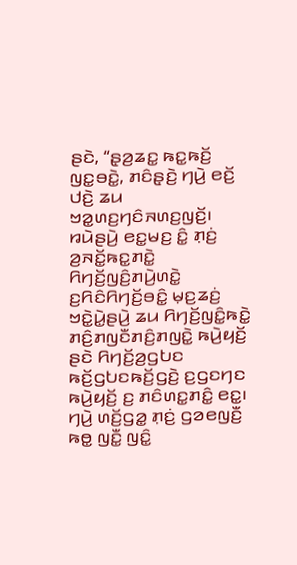ꤔꤢꤧ, “ꤔ꤫ꤤ꤬ꤘꤢ꤭ ꤒꤢ꤭ꤒꤢꤩ꤬ ꤜꤢ꤭ꤋꤢꤧ꤭, ꤊꤢꤨꤔ꤫ꤢꤧ꤬ ꤚꤣꤧ꤬ ꤕꤢꤩ꤬ ꤓꤢꤧ꤬ ꤘꤣ ꤠꤤ꤭ꤛꤢ꤬ꤚꤢꤨꤏꤛꤢ꤬ꤜꤢꤩ꤬꤯ ꤙꤣꤧꤔꤣꤧ꤬ ꤕꤢ꤭ꤗꤢ꤬ ꤢꤨ꤭ ꤊ꤫ꤢꤦ꤬ ꤤ꤬ꤏꤢꤩ꤭ꤒꤢ꤭ꤊꤢꤧ꤭ ꤖꤚꤢꤩ꤬ꤜꤢꤨ꤬ꤊꤣꤧ꤬ꤛꤢꤧ꤭ ꤢ꤬ꤖꤢꤨꤖꤚꤢꤩ꤬ꤋꤢꤨ꤭ ꤗ꤫ꤢ꤬ꤘꤢꤦ꤬ ꤠꤢꤧ꤭ꤣꤧ꤭ꤔꤣꤧ꤬ ꤘꤣ ꤖꤚꤢꤩ꤬ꤜꤢꤨ꤭ꤒꤢꤧ꤭ ꤊꤢꤨ꤬ꤊꤜꤢꤪꤊꤢꤨ꤬ꤊꤜꤢꤧ꤭ ꤒꤣꤧ꤬ꤟꤢꤩ꤬ ꤔꤢꤧ ꤖꤚꤢꤩ꤬ꤤ꤬ꤞꤝꤢ ꤒꤢꤩ꤬ꤞꤝꤢꤒꤢꤩ꤬ꤞꤢꤧ꤬ ꤢ꤬ꤞꤢꤚꤢ ꤒꤣꤧ꤬ꤟꤢꤩ꤬ ꤢ꤬ ꤊꤢꤨꤛꤢ꤭ꤊꤢꤨ꤭ ꤕꤢ꤭꤯ ꤚꤣꤧ꤬ ꤛꤢꤩ꤬ꤞꤤ꤭ ꤊ꤫ꤢꤦ꤬ ꤞꤤꤕꤜꤢꤪ꤬ ꤒꤥ꤭ ꤜꤢꤪ꤭ ꤜꤢꤨ꤭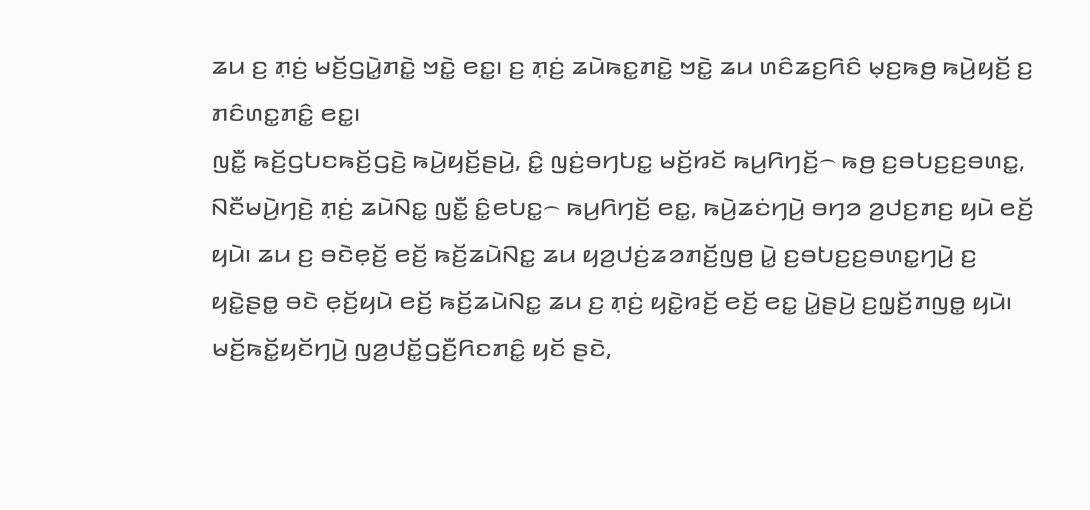ꤘꤣ ꤢ꤬ ꤊ꤫ꤢꤦ꤬ ꤗꤢꤩ꤬ꤞꤣꤧ꤭ꤊꤢꤧ꤭ ꤠꤢꤧ꤭ ꤕꤢ꤭꤯ ꤢ꤬ ꤊ꤫ꤢꤦ꤬ ꤘꤣꤧꤒꤢ꤭ꤊꤢꤧ꤭ ꤠꤢꤧ꤭ ꤘꤣ ꤛꤢꤨꤘꤢ꤬ꤖꤢꤨ ꤗ꤫ꤢ꤬ꤒꤥ꤬ ꤒꤣꤧ꤬ꤟꤢꤩ꤬ ꤢ꤬ ꤊꤢꤨꤛꤢ꤭ꤊꤢꤨ꤭ ꤕꤢ꤭꤯
ꤜꤢꤪ꤭ ꤒꤢꤩ꤬ꤞꤝꤢꤒꤢꤩ꤬ꤞꤢꤧ꤬ ꤒꤣꤧ꤬ꤟꤢꤩ꤬ꤔꤣꤧ꤬, ꤢꤨ꤭ ꤜꤢꤦ꤬ꤋꤚꤝꤢ꤭ ꤗꤢꤩ꤬ꤙꤢꤩ ꤒꤣ꤬ꤖꤚꤢꤩ꤬꤮ ꤒꤥ꤬ ꤢ꤬ꤋꤝꤢ꤬ꤢ꤬ꤋꤛꤢ꤭, ꤡꤢꤪꤗꤣꤧ꤬ꤚꤢꤧ꤬ ꤊ꤫ꤢꤦ꤬ ꤘꤣꤧꤡꤢ꤭ ꤜꤢꤪ꤭ ꤢꤨ꤭ꤕꤝꤢ꤭꤮ ꤒꤣ꤬ꤖꤚꤢꤩ꤬ ꤕꤢ꤭, ꤒꤣꤧ꤬ꤘꤢꤦꤚꤣꤧ꤬ ꤋꤚꤤ ꤤ꤬ꤓꤢ꤬ꤊꤢ꤬ ꤟꤣꤧ ꤕꤢꤩ꤬ ꤟꤣꤧ꤯ ꤘꤣ ꤢ꤬ ꤋꤢꤧꤕ꤫ꤢꤩ꤬ ꤕꤢꤩ꤬ ꤒꤢꤩ꤬ꤘꤣꤧꤡꤢ꤭ ꤘꤣ ꤟꤤ꤬ꤓꤢꤦ꤬ꤘꤤꤊꤢꤩ꤬ꤜꤥ꤬ ꤣꤧ꤭ ꤢ꤬ꤋꤝꤢ꤬ꤢ꤬ꤋꤛꤢ꤭ꤚꤣꤧ꤬ ꤢ꤬ ꤟꤢꤧ꤭ꤔꤥ꤭ ꤋꤢꤧ ꤕ꤫ꤢꤩ꤬ꤟꤣꤧ ꤕꤢꤩ꤬ ꤒꤢꤩ꤬ꤘꤣꤧꤡꤢ꤭ ꤘꤣ ꤢ꤬ ꤊ꤫ꤢꤦ꤬ ꤟꤢꤧ꤭ꤙꤢꤩ꤬ ꤕꤢꤩ꤬ ꤕꤢ꤭ ꤣꤧ꤭ꤔꤣꤧ꤬ ꤢ꤬ꤜ꤫ꤢꤩ꤬ꤊꤜꤥ꤭ ꤟꤣꤧ꤯ ꤗꤢꤩ꤬ꤒꤢꤩ꤭ꤟꤢꤩꤚꤣꤧ꤬ ꤜꤤ꤬ꤓꤢꤩ꤭ꤞꤢꤪ꤬ꤖꤢꤊꤢꤨ꤭ ꤟꤢꤩ ꤔꤢꤧ,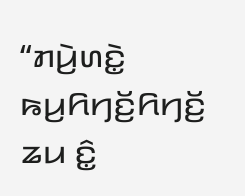“ꤊꤣꤧ꤬ꤛꤢꤧ꤭ ꤒꤣ꤬ꤖꤚꤢꤩ꤬ꤖꤚꤢꤩ꤬ ꤘꤣ ꤢꤨ꤭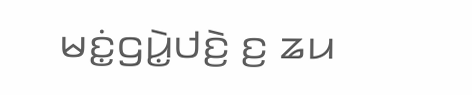ꤗꤢꤦ꤭ꤞꤣꤧ꤭ꤓꤢꤧ꤬ ꤢ꤬ ꤘꤣ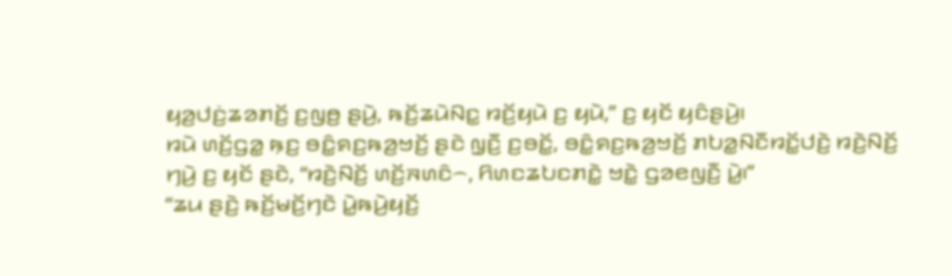ꤟꤤ꤬ꤓꤢꤦ꤬ꤘꤤꤊꤢꤩ꤬ ꤢ꤬ꤜꤥ꤬ ꤔꤣꤧ꤬, ꤒꤢꤩ꤬ꤘꤣꤧꤡꤢ꤭ ꤙꤢꤩ꤬ꤟꤣꤧ ꤢ꤬ ꤟꤣꤧ,” ꤢ꤬ ꤟꤢꤩ ꤟꤢꤨꤔꤣꤧ꤬꤯
ꤙꤣꤧ ꤛꤢꤩ꤬ꤞꤤ꤭ ꤒ꤫ꤢ꤬ ꤋꤢꤨ꤭ꤎꤢ꤬ꤒꤤ꤬ꤠꤢꤩ꤬ ꤔꤢꤧ ꤜ꤫ꤢꤪ꤬ ꤢ꤬ꤋꤢꤩ꤭, ꤋꤢꤨ꤭ꤎꤢ꤬ꤒꤤ꤬ꤠꤢꤩ꤬ ꤊꤝꤤ꤭ꤡꤢꤪꤙꤢꤩ꤭ꤓꤢꤧ꤬ ꤙꤢꤧ꤬ꤡꤢꤩ꤬ ꤚꤣꤧ꤬ ꤢ꤬ ꤟꤢꤩ ꤔꤢꤧ, “ꤙꤢꤧ꤬ꤡꤢꤩ꤬ ꤛꤢꤩ꤬ꤏꤛꤢꤨ꤮, ꤖꤛꤢꤘꤝꤢꤊꤢꤧ꤭ ꤠꤢꤧ꤭ ꤞꤤꤕꤜꤢꤪ꤬ ꤣꤧ꤭꤯”
“ꤘꤣ ꤔꤢꤧ꤬ ꤒꤢꤩ꤬ꤗꤢꤩ꤬ꤚꤢꤧ ꤣꤧ꤭ꤒꤣꤧ꤬ꤟꤢꤩ꤬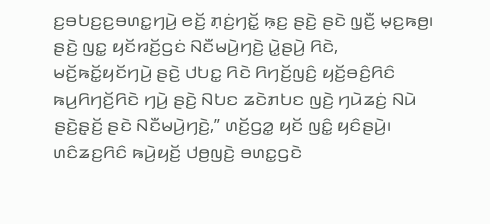ꤢ꤬ꤋꤝꤢ꤬ꤢ꤬ꤋꤛꤢ꤭ꤚꤣꤧ꤬ ꤕꤢꤩ꤬ ꤊ꤫ꤢꤦ꤬ꤚꤢꤩ꤭ ꤒ꤫ꤢ꤬ ꤔꤢꤧ꤬ ꤔꤢꤧ ꤜ꤫ꤢꤪ꤬ ꤗ꤫ꤢ꤬ꤒꤥ꤬꤯ ꤔꤢꤧ꤬ ꤜꤢ꤭ ꤟꤢꤩꤙꤢꤩ꤬ꤞꤢꤦ ꤡꤢꤪꤗꤣꤧ꤬ꤚꤢꤧ꤬ ꤣꤧ꤭ꤔꤣꤧ꤬ ꤖꤢꤧ, ꤗꤢꤩ꤬ꤒꤢꤩ꤭ꤟꤢꤩꤚꤣꤧ꤬ ꤔꤢꤧ꤬ ꤓꤝꤢ꤭ ꤖꤢꤧ ꤖꤚꤢꤩ꤬ꤜꤢꤨ꤬ ꤟꤢꤩ꤬ꤋꤢꤨ꤬ꤖꤢꤨ ꤒꤣ꤬ꤖꤚꤢꤩ꤬ꤖꤢꤧ ꤚꤣꤧ꤬ ꤔꤢꤧ꤬ ꤡꤝꤢ ꤘꤢꤧꤊꤝꤢ ꤜꤢꤧ꤬ ꤚꤣꤧꤘꤢꤦ꤬ ꤡꤣꤧ ꤔꤢꤧ꤬ꤔ꤫ꤢꤩ꤬ ꤔꤢꤧ ꤡꤢꤪꤗꤣꤧ꤬ꤚꤢꤧ꤬,” ꤛꤢꤩ꤬ꤞꤤ꤭ ꤟꤢꤩ ꤜꤢꤨ꤭ ꤟꤢꤨꤔꤣꤧ꤬꤯
ꤛꤢꤨꤘꤢ꤬ꤖꤢꤨ ꤒꤣꤧ꤬ꤟꤢꤩ꤬ ꤓꤥ꤬ꤜꤢꤧ꤬ ꤋꤛꤢ꤭ꤞꤢꤧ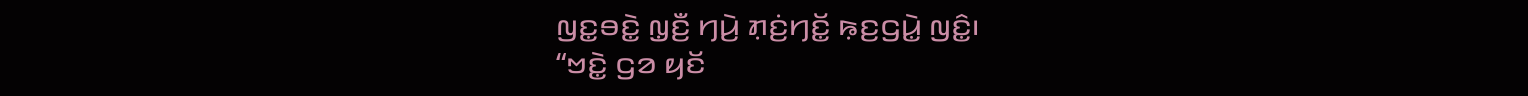ꤜꤢ꤭ꤋꤢꤧ꤭ ꤜ꤫ꤢꤪ꤬ ꤚꤣꤧ꤬ ꤊ꤫ꤢꤦ꤬ꤚꤢꤩ꤭ ꤒ꤫ꤢ꤬ꤞꤣꤧ꤭ ꤜꤢꤨ꤭꤯
“ꤠꤢꤧ꤭ ꤞꤤ ꤟꤢꤩ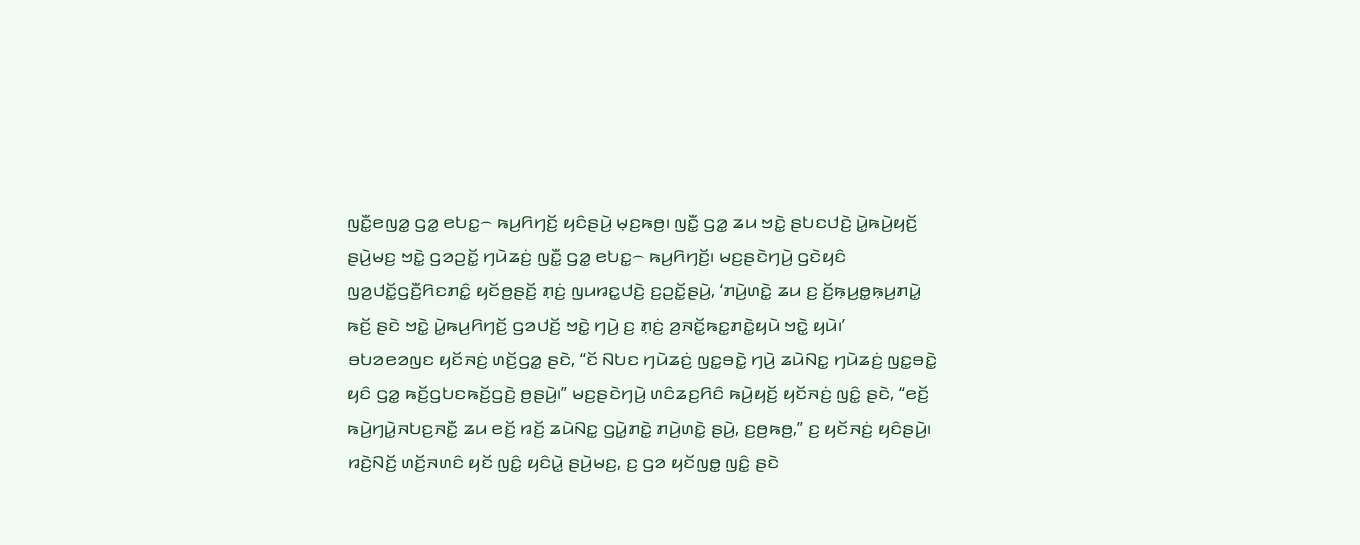ꤜꤢꤪ꤭ꤕꤜꤤ꤭ ꤞꤤ꤭ ꤕꤝꤢ꤭꤮ ꤒꤣ꤬ꤖꤚꤢꤩ꤬ ꤟꤢꤨꤔꤣꤧ꤬ ꤗ꤫ꤢ꤬ꤒꤥ꤬꤯ ꤜꤢꤪ꤭ ꤞꤤ꤭ ꤘꤣ ꤠꤢꤧ꤭ ꤔꤝꤢꤓꤢꤧ꤬ ꤣꤧ꤭ꤒꤣꤧ꤬ꤟꤢꤩ꤬ ꤔꤣꤧ꤬ꤗꤢ꤬ ꤠꤢꤧ꤭ ꤞꤤꤑꤢꤩ꤭ ꤚꤣꤧꤘꤢꤦ꤬ ꤜꤢꤪ꤭ ꤞꤤ꤭ ꤕꤝꤢ꤭꤮ ꤒꤣ꤬ꤖꤚꤢꤩ꤬꤯ ꤗꤢ꤬ꤔꤢꤧꤚꤣꤧ꤬ ꤞꤢꤧꤟꤢꤨ ꤜꤤ꤬ꤓꤢꤩ꤭ꤞꤢꤪ꤬ꤖꤢꤊꤢꤨ꤭ ꤟꤢꤩꤥ꤬ꤔꤢꤩ꤬ ꤊ꤫ꤢꤦ꤬ ꤜꤣꤙꤢ꤭ꤓꤢꤧ꤬ ꤢ꤬ꤑꤢꤩ꤭ꤔꤣꤧ꤬, ‘ꤊꤣꤧ꤬ꤛꤢꤧ꤭ ꤘꤣ ꤢ꤬ ꤢꤩ꤬ꤒ꤫ꤣ꤬ꤥ꤭ꤒ꤫ꤣ꤬ꤊꤣꤧ꤭ ꤒꤢꤩ꤬ ꤔꤢꤧ ꤠꤢꤧ꤭ ꤣꤧ꤭ꤒꤣ꤬ꤖꤚꤢꤩ꤬ ꤞꤤꤓꤢꤩ꤬ ꤠꤢꤧ꤭ ꤚꤣꤧ꤬ ꤢ꤬ ꤊ꤫ꤢꤦ꤬ ꤤ꤬ꤏꤢꤩ꤭ꤒꤢ꤭ꤊꤢꤧ꤭ꤟꤣꤧ ꤠꤢꤧ꤭ ꤟꤣꤧ꤯’
ꤋꤝꤤꤕꤤꤜꤢ ꤟꤢꤩꤏꤢꤦ꤬ ꤛꤢꤩ꤬ꤞꤤ꤭ ꤔꤢꤧ, “ꤢꤩ ꤡꤝꤢ ꤚꤣꤧꤘꤢꤦ꤬ ꤜꤢ꤭ꤋꤢꤧ꤭ ꤚꤣꤧ꤬ ꤘꤣꤧꤡꤢ꤭ ꤚꤣꤧꤘꤢꤦ꤬ ꤜꤢ꤭ꤋꤢꤧ꤭ ꤟꤢꤨ ꤞꤤ꤭ ꤒꤢꤩ꤬ꤞꤝꤢꤒꤢꤩ꤬ꤞꤢꤧ꤬ ꤥ꤬ꤔꤣꤧ꤬꤯” ꤗꤢ꤬ꤔꤢꤧꤚꤣꤧ꤬ ꤛꤢꤨꤘꤢ꤬ꤖꤢꤨ ꤒꤣꤧ꤬ꤟꤢꤩ꤬ ꤟꤢꤩꤏꤢꤦ꤬ ꤜꤢꤨ꤭ ꤔꤢꤧ, “ꤕꤢꤩ꤬ ꤒꤣꤧ꤬ꤚꤣꤧ꤭ꤏꤝꤢ꤬ꤏꤢꤪ꤭ ꤘꤣ ꤕꤢꤩ꤬ ꤙꤢꤩ꤬ ꤘꤣꤧꤡꤢ꤭ ꤞꤣꤧ꤭ꤊꤢꤧ꤭ ꤊꤣꤧ꤬ꤛꤢꤧ꤭ ꤔꤣꤧ꤬, ꤢ꤬ꤥ꤬ꤒꤥ꤬,” ꤢ꤬ ꤟꤢꤩꤏꤢꤦ꤬ ꤟꤢꤨꤔꤣꤧ꤬꤯
ꤙꤢꤧ꤬ꤡꤢꤩ꤬ ꤛꤢꤩ꤬ꤏꤛꤢꤨ ꤟꤢꤩ ꤜꤢꤨ꤭ ꤟꤢꤨꤣꤧ꤭ ꤔꤣꤧ꤬ꤗꤢ꤬, ꤢ꤬ ꤞꤤ ꤟꤢꤩꤜꤥ꤭ ꤜꤢꤨ꤭ ꤔꤢꤧ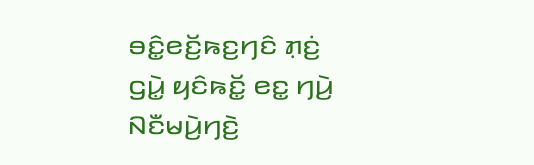ꤋꤢꤨ꤭ꤕꤢꤩ꤬ꤒꤢ꤬ꤚꤢꤨ ꤊ꤫ꤢꤦ꤬ ꤞꤣꤧ꤭ ꤟꤢꤨꤒꤢꤩ꤭ ꤕꤢ꤭ ꤚꤣꤧ꤬ ꤡꤢꤪꤗꤣꤧ꤬ꤚꤢꤧ꤬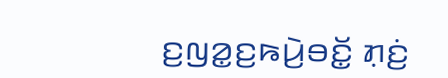ꤢ꤬ꤜꤤ꤭ꤢ꤬ꤒꤣꤧ꤬ꤋꤢꤩ꤭ ꤊ꤫ꤢꤦ꤬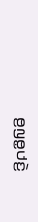ꤥ꤬ꤜꤥ꤭ꤓꤢꤧ꤬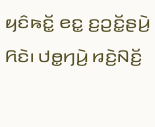ꤟꤢꤨꤒꤢꤩ꤭ ꤕꤢ꤭ ꤢ꤬ꤑꤢꤩ꤭ꤔꤣꤧ꤬ ꤖꤢꤧ꤯ ꤓꤥ꤭ꤚꤣꤧ꤬ ꤙꤢꤧ꤬ꤡꤢꤩ꤬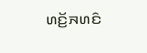ꤛꤢꤩ꤬ꤏꤛꤢꤨ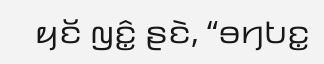ꤟꤢꤩ ꤜꤢꤨ꤭ ꤔꤢꤧ, “ꤋꤚꤝꤢ꤭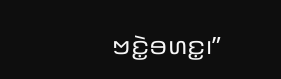ꤠꤢꤧ꤭ꤋꤛꤢ꤭꤯”